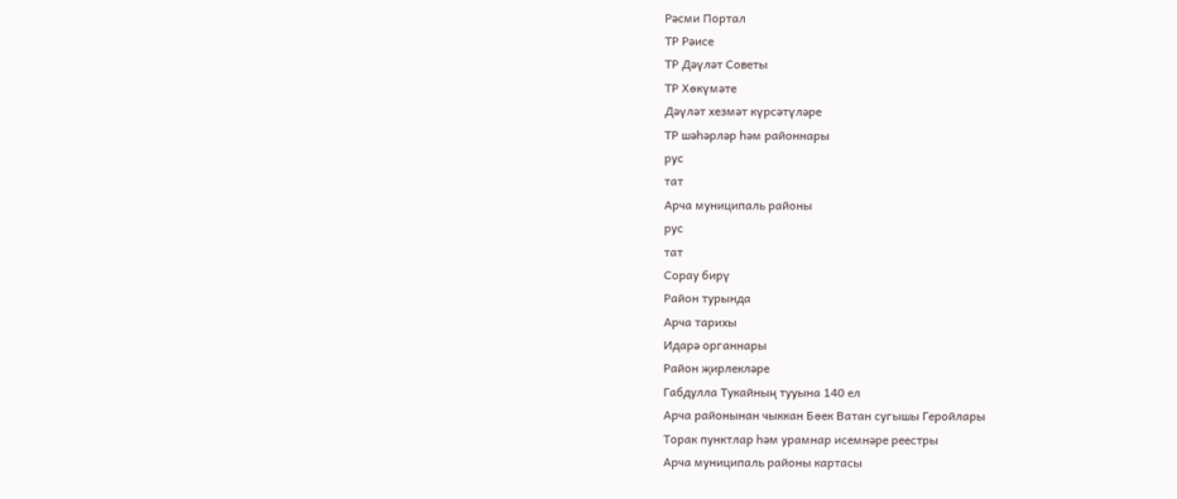Рәсми Портал
ТР Рәисе
ТР Дәүләт Советы
ТР Хөкүмәте
Дәүләт хезмәт күрсәтүләре
ТР шәһәрләр һәм районнары
рус
тат
Арча муниципаль районы
рус
тат
Сорау бирү
Район турында
Арча тарихы
Идарә органнары
Район җирлекләре
Габдулла Тукайның тууына 140 ел
Арча районынан чыккан Бөек Ватан сугышы Геройлары
Торак пунктлар һәм урамнар исемнәре реестры
Арча муниципаль районы картасы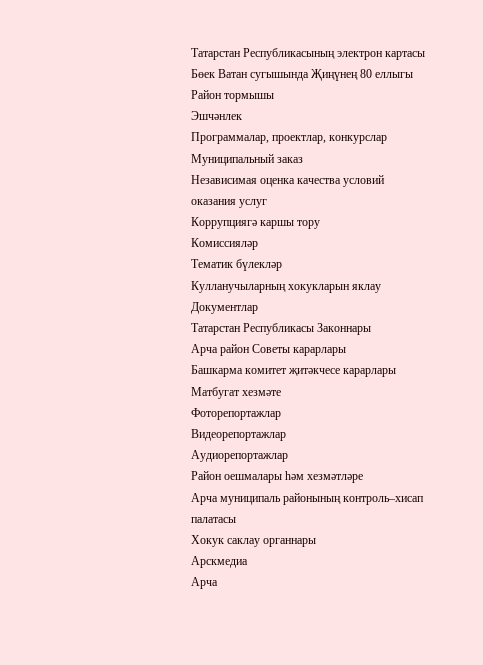Татарстан Республикасының электрон картасы
Бөек Ватан сугышында Җиңүнең 80 еллыгы
Район тормышы
Эшчәнлек
Программалар, проектлар, конкурслар
Муниципальный заказ
Независимая оценка качества условий оказания услуг
Коррупциягә каршы тору
Комиссияләр
Тематик бүлекләр
Кулланучыларның хокукларын яклау
Документлар
Татарстан Республикасы Законнары
Арча район Советы карарлары
Башкарма комитет җитәкчесе карарлары
Матбугат хезмәте
Фоторепортажлар
Видеорепортажлар
Аудиорепортажлар
Район оешмалары һәм хезмәтләре
Арча муниципаль районының контроль–хисап палатасы
Хокук саклау органнары
Арскмедиа
Арча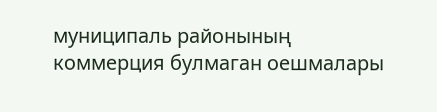муниципаль районының коммерция булмаган оешмалары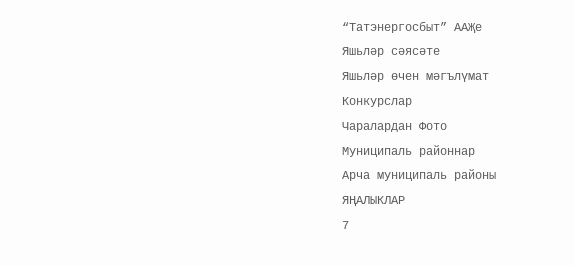“Татэнергосбыт” ААҖе
Яшьләр сәясәте
Яшьләр өчен мәгълүмат
Конкурслар
Чаралардан Фото
Муниципаль районнар
Арча муниципаль районы
ЯҢАЛЫКЛАР
7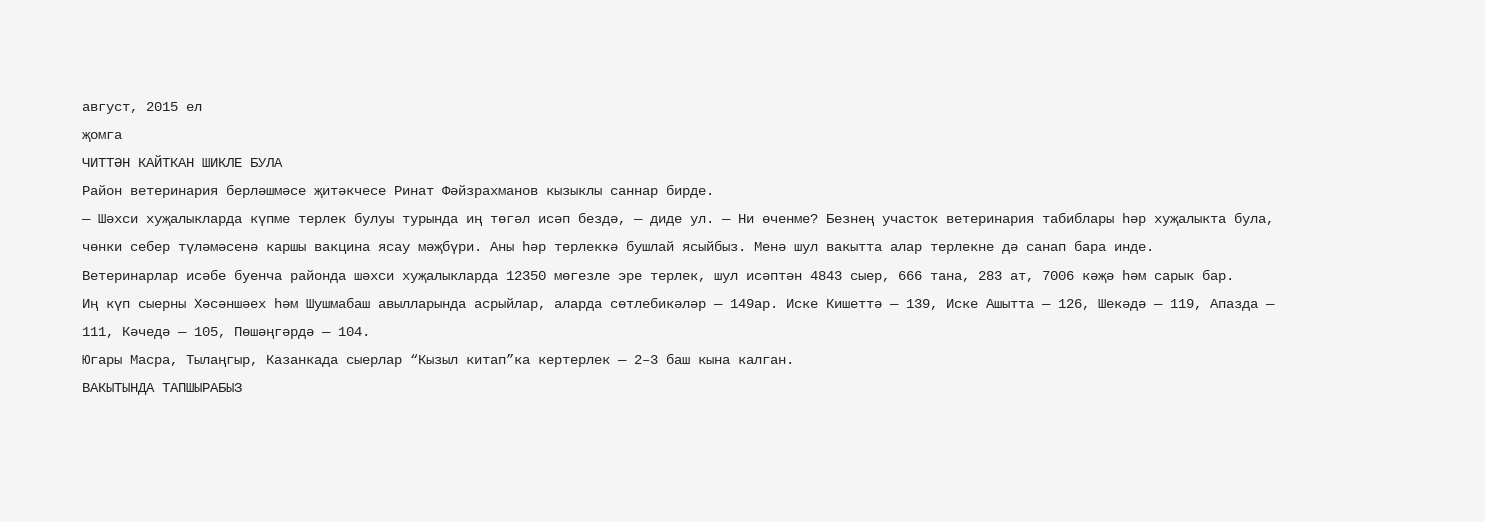август, 2015 ел
җомга
ЧИТТӘН КАЙТКАН ШИКЛЕ БУЛА
Район ветеринария берләшмәсе җитәкчесе Ринат Фәйзрахманов кызыклы саннар бирде.
— Шәхси хуҗалыкларда күпме терлек булуы турында иң төгәл исәп бездә, — диде ул. — Ни өченме? Безнең участок ветеринария табиблары һәр хуҗалыкта була, чөнки себер түләмәсенә каршы вакцина ясау мәҗбүри. Аны һәр терлеккә бушлай ясыйбыз. Менә шул вакытта алар терлекне дә санап бара инде.
Ветеринарлар исәбе буенча районда шәхси хуҗалыкларда 12350 мөгезле эре терлек, шул исәптән 4843 сыер, 666 тана, 283 ат, 7006 кәҗә һәм сарык бар.
Иң күп сыерны Хәсәншәех һәм Шушмабаш авылларында асрыйлар, аларда сөтлебикәләр — 149ар. Иске Кишеттә — 139, Иске Ашытта — 126, Шекәдә — 119, Апазда — 111, Кәчедә — 105, Пөшәңгәрдә — 104.
Югары Масра, Тылаңгыр, Казанкада сыерлар “Кызыл китап”ка кертерлек — 2–3 баш кына калган.
ВАКЫТЫНДА ТАПШЫРАБЫЗ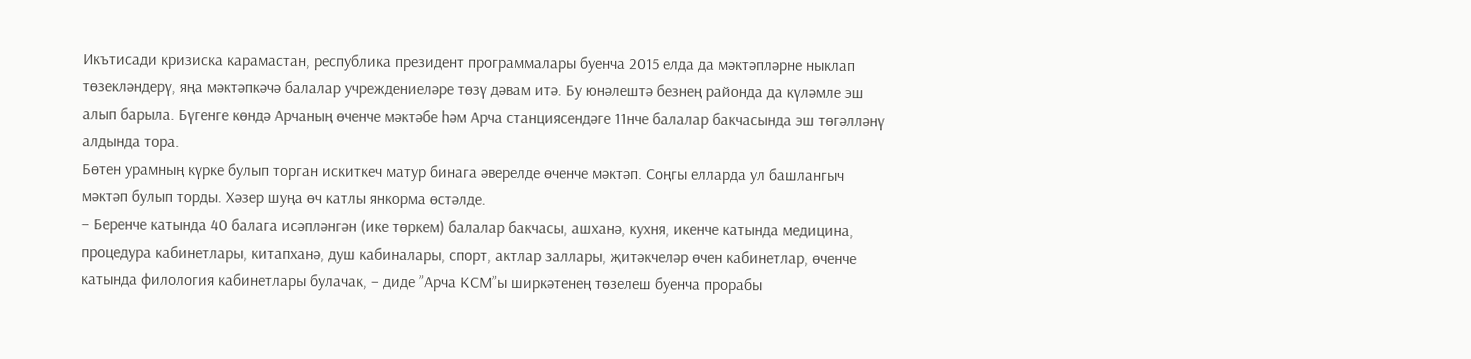Икътисади кризиска карамастан, республика президент программалары буенча 2015 елда да мәктәпләрне ныклап төзекләндерү, яңа мәктәпкәчә балалар учреждениеләре төзү дәвам итә. Бу юнәлештә безнең районда да күләмле эш алып барыла. Бүгенге көндә Арчаның өченче мәктәбе һәм Арча станциясендәге 11нче балалар бакчасында эш төгәлләнү алдында тора.
Бөтен урамның күрке булып торган искиткеч матур бинага әверелде өченче мәктәп. Соңгы елларда ул башлангыч мәктәп булып торды. Хәзер шуңа өч катлы янкорма өстәлде.
– Беренче катында 40 балага исәпләнгән (ике төркем) балалар бакчасы, ашханә, кухня, икенче катында медицина, процедура кабинетлары, китапханә, душ кабиналары, спорт, актлар заллары, җитәкчеләр өчен кабинетлар, өченче катында филология кабинетлары булачак, – диде ”Арча КСМ”ы ширкәтенең төзелеш буенча прорабы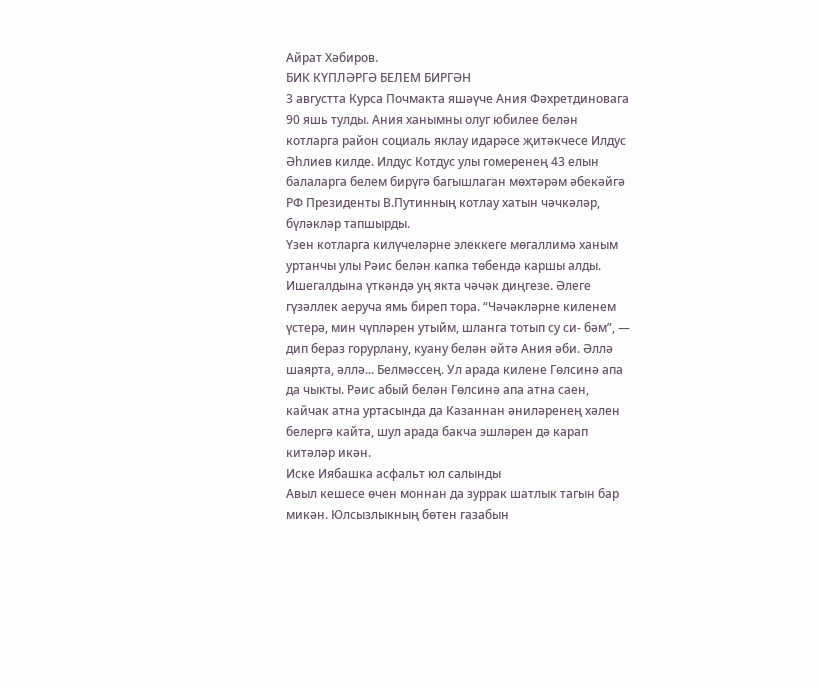Айрат Хәбиров.
БИК КҮПЛӘРГӘ БЕЛЕМ БИРГӘН
3 августта Курса Почмакта яшәүче Ания Фәхретдиновага 90 яшь тулды. Ания ханымны олуг юбилее белән котларга район социаль яклау идарәсе җитәкчесе Илдус Әһлиев килде. Илдус Котдус улы гомеренең 43 елын балаларга белем бирүгә багышлаган мөхтәрәм әбекәйгә РФ Президенты В.Путинның котлау хатын чәчкәләр, бүләкләр тапшырды.
Үзен котларга килүчеләрне элеккеге мөгаллимә ханым уртанчы улы Рәис белән капка төбендә каршы алды. Ишегалдына үткәндә уң якта чәчәк диңгезе. Әлеге гүзәллек аеруча ямь биреп тора. “Чәчәкләрне киленем үстерә, мин чүпләрен утыйм, шланга тотып су си- бәм”, — дип бераз горурлану, куану белән әйтә Ания әби. Әллә шаярта, әллә... Белмәссең. Ул арада килене Гөлсинә апа да чыкты. Рәис абый белән Гөлсинә апа атна саен, кайчак атна уртасында да Казаннан әниләренең хәлен белергә кайта, шул арада бакча эшләрен дә карап китәләр икән.
Иске Иябашка асфальт юл салынды
Авыл кешесе өчен моннан да зуррак шатлык тагын бар микән. Юлсызлыкның бөтен газабын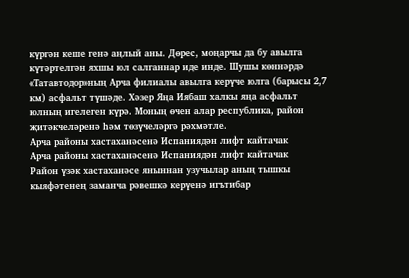күргән кеше генә аңлый аны. Дөрес, моңарчы да бу авылга күтәртелгән яхшы юл салганнар иде инде. Шушы көннәрдә «Татавтодор»ның Арча филиалы авылга керүче юлга (барысы 2,7 км) асфальт түшәде. Хәзер Яңа Иябаш халкы яңа асфальт юлның игелеген күрә. Моның өчен алар республика, район җитәкчеләренә һәм төзүчеләргә рәхмәтле.
Арча районы хастаханәсенә Испаниядән лифт кайтачак
Арча районы хастаханәсенә Испаниядән лифт кайтачак
Район үзәк хастаханәсе яныннан узучылар аның тышкы кыяфәтенең заманча рәвешкә керүенә игътибар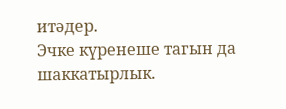итәдер.
Эчке күренеше тагын да шаккатырлык.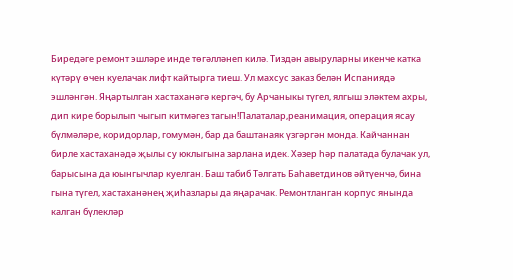Биредәге ремонт эшләре инде төгәлләнеп килә. Тиздән авыруларны икенче катка күтәрү өчен куелачак лифт кайтырга тиеш. Ул махсус заказ белән Испаниядә эшләнгән. Яңартылган хастаханәгә кергәч, бу Арчаныкы түгел, ялгыш эләктем ахры, дип кире борылып чыгып китмәгез тагын!Палаталар,реанимация, операция ясау бүлмәләре, коридорлар, гомумән, бар да баштанаяк үзгәргән монда. Кайчаннан бирле хастаханәдә җылы су юклыгына зарлана идек. Хәзер һәр палатада булачак ул, барысына да юынгычлар куелган. Баш табиб Тәлгать Баһаветдинов әйтүенчә, бина гына түгел, хастаханәнең җиһазлары да яңарачак. Ремонтланган корпус янында калган бүлекләр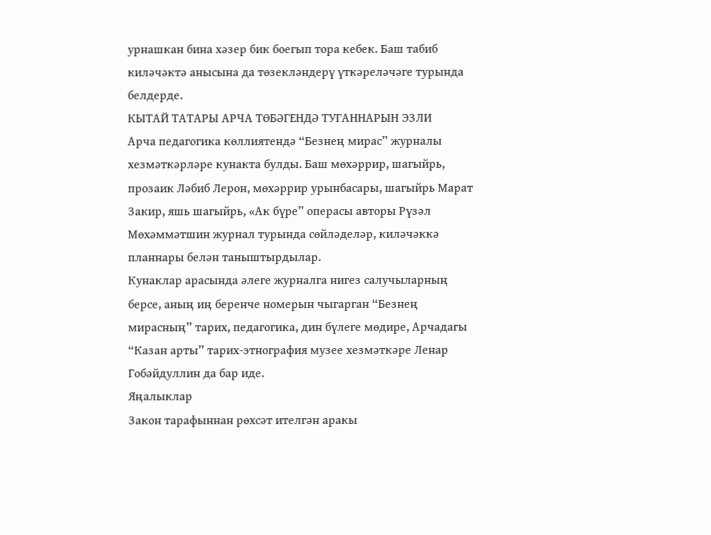урнашкан бина хәзер бик боегып тора кебек. Баш табиб киләчәктә анысына да төзекләндерү үткәреләчәге турында белдерде.
КЫТАЙ ТАТАРЫ АРЧА ТӨБӘГЕНДӘ ТУГАННАРЫН ЭЗЛИ
Арча педагогика көллиятендә “Безнең мирас” журналы хезмәткәрләре кунакта булды. Баш мөхәррир, шагыйрь, прозаик Ләбиб Лерон, мөхәррир урынбасары, шагыйрь Марат Закир, яшь шагыйрь, «Ак бүре” операсы авторы Рүзәл Мөхәммәтшин журнал турында сөйләделәр, киләчәккә планнары белән таныштырдылар.
Кунаклар арасында әлеге журналга нигез салучыларның берсе, аның иң беренче номерын чыгарган “Безнең мирасның” тарих, педагогика, дин бүлеге мөдире, Арчадагы “Казан арты” тарих-этнография музее хезмәткәре Ленар Гобәйдуллин да бар иде.
Яңалыклар
Закон тарафыннан рөхсәт ителгән аракы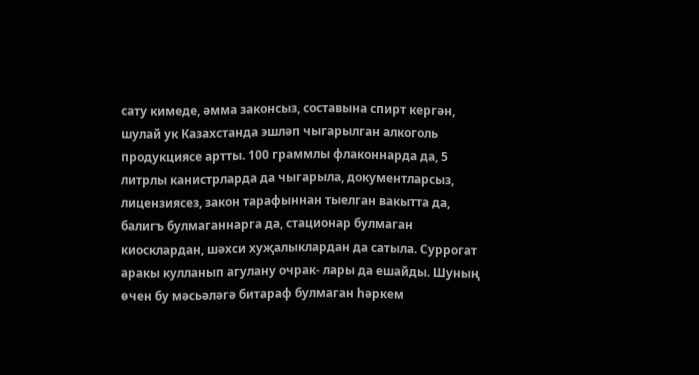сату кимеде, әмма законсыз, составына спирт кергән, шулай ук Казахстанда эшләп чыгарылган алкоголь продукциясе артты. 100 граммлы флаконнарда да, 5 литрлы канистрларда да чыгарыла, документларсыз, лицензиясез, закон тарафыннан тыелган вакытта да, балигъ булмаганнарга да, стационар булмаган киосклардан, шәхси хуҗалыклардан да сатыла. Суррогат аракы кулланып агулану очрак- лары да ешайды. Шуның өчен бу мәсьәләгә битараф булмаган һәркем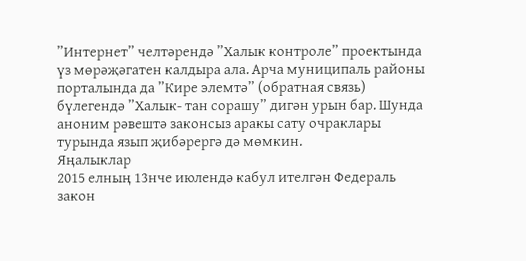”Интернет” челтәрендә ”Халык контроле” проектында үз мөрәҗәгатен калдыра ала. Арча муниципаль районы порталында да ”Кире элемтә” (обратная связь) бүлегендә ”Халык- тан сорашу” дигән урын бар. Шунда аноним рәвештә законсыз аракы сату очраклары турында язып җибәрергә дә мөмкин.
Яңалыклар
2015 елның 13нче июлендә кабул ителгән Федераль закон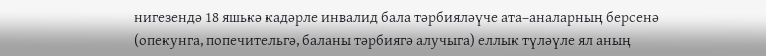нигезендә 18 яшькә кадәрле инвалид бала тәрбияләүче ата–аналарның берсенә (опекунга, попечительгә, баланы тәрбиягә алучыга) еллык түләүле ял аның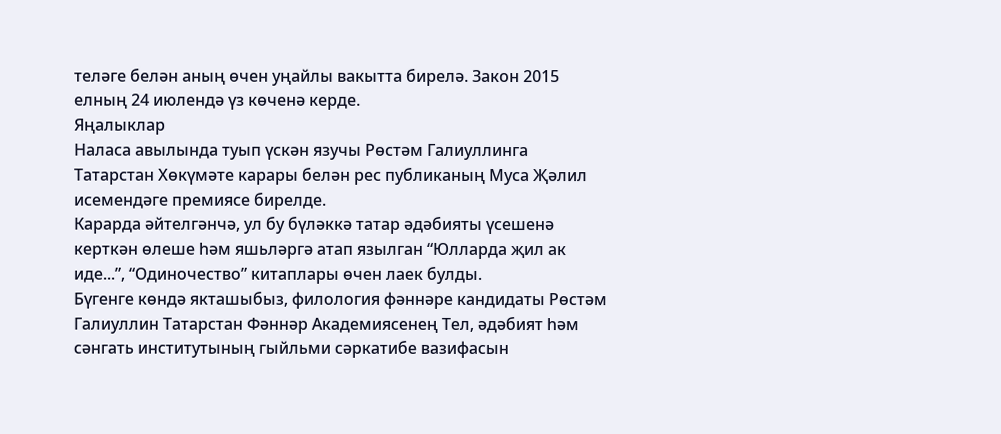теләге белән аның өчен уңайлы вакытта бирелә. Закон 2015 елның 24 июлендә үз көченә керде.
Яңалыклар
Наласа авылында туып үскән язучы Рөстәм Галиуллинга Татарстан Хөкүмәте карары белән рес публиканың Муса Җәлил исемендәге премиясе бирелде.
Карарда әйтелгәнчә, ул бу бүләккә татар әдәбияты үсешенә керткән өлеше һәм яшьләргә атап язылган “Юлларда җил ак иде...”, “Одиночество” китаплары өчен лаек булды.
Бүгенге көндә якташыбыз, филология фәннәре кандидаты Рөстәм Галиуллин Татарстан Фәннәр Академиясенең Тел, әдәбият һәм сәнгать институтының гыйльми сәркатибе вазифасын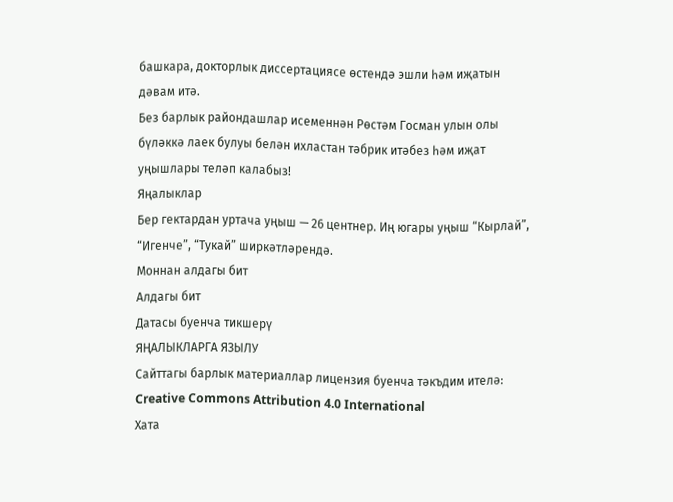башкара, докторлык диссертациясе өстендә эшли һәм иҗатын дәвам итә.
Без барлык райондашлар исеменнән Рөстәм Госман улын олы бүләккә лаек булуы белән ихластан тәбрик итәбез һәм иҗат уңышлары теләп калабыз!
Яңалыклар
Бер гектардан уртача уңыш — 26 центнер. Иң югары уңыш “Кырлай”, “Игенче”, “Тукай” ширкәтләрендә.
Моннан алдагы бит
Алдагы бит
Датасы буенча тикшерү
ЯҢАЛЫКЛАРГА ЯЗЫЛУ
Сайттагы барлык материаллар лицензия буенча тәкъдим ителә:
Creative Commons Attribution 4.0 International
Хата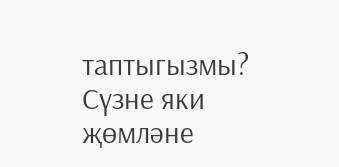таптыгызмы?
Сүзне яки җөмләне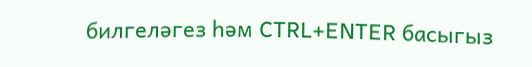билгеләгез һәм CTRL+ENTER басыгыз